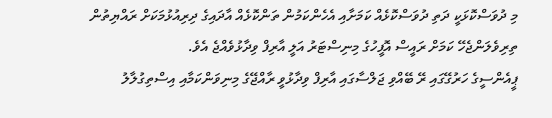މި ދުވަސްކޮޅަކީ ދަތި ދުވަސްކޮޅެއް ކަމަށާއި އެހެންކަމުން ތަންކޮޅެއް އާދައިގެ ދިރިއުޅުމަކަށް ރައްޔިތުން ތިރިވެލަންޖެހޭ ކަމަށް ރައީސް އޮފީހުގެ މިނިސްޓަރު އަލީ އާރިފް ވިދާޅުވެއްޖެ އެވެ.
ޕީއެންސީގެ ހަރުގޭގައި ރޭ ބޭއްވި ޖަލްސާގައި އާރިފް ވިދާޅުވީ ރާއްޖޭގެ މިނިވަންކަމާއި އިސްތިގުލާލު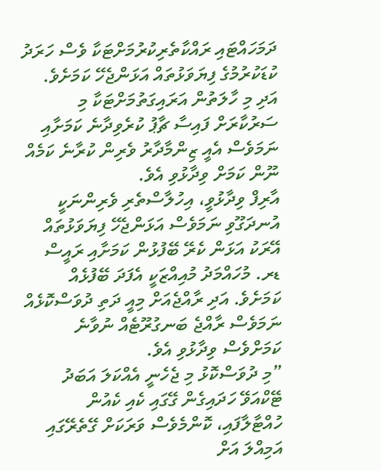ދަމަހައްޓައި ރައްކާތެރިކުރުމަށްޓަކާ ވެސް ހަރަދު ކުޑަކުރުމުގެ ފިޔަވަޅުތައް އަޅަންޖެހޭ ކަމަށެވެ. އަދި މި ހާލަތުން އަރައިގަތުމަށްޓަކާ މި ސަރުކާރަށް ފައިސާ ޗާޕު ކުރެވިދާނެ ކަމަށާއި ނަމަވެސް އެއީ ޒިންމާދާރު ވެރިން ކުރާނެ ކަމެއް ނޫން ކަމަށް ވިދާޅުވި އެވެ.
އާރިފް ވިދާޅުވީ، އިހުލާސްތެރި ވެރިންނަކީ އުނދަގޫވި ނަމަވެސް އަޅަންޖެހޭ ފިޔަވަޅުތައް އޭރަކު އަޅަން ކެރޭ ބޭފުޅުން ކަމަށާއި ރައީސް ޑރ. މުހައްމަދު މުއިއްޒަކީ އެފަދަ ބޭފުޅެއް ކަމަށެވެ. އަދި ރާއްޖެއަށް މިއީ ދަތި ދުވަސްކޮޅެއް ނަމަވެސް ރާއްޖެ ބަނގުރޫޓެއް ނުވާނެ ކަމަށްވެސް ވިދާޅުވި އެވެ.
”މި ދުވަސްކޮޅު މި ޖެހެނީ އެއްކަލަ އަބަދު ޓޭކްއަވޭ ހަދައިގެން ގޭގައި ކެއި ކެއުން ހުއްޓާލާފައި، ކޮންމެވެސް ވަރަކަށް ގޭތެރޭގައި އަމިއްލަ އަށް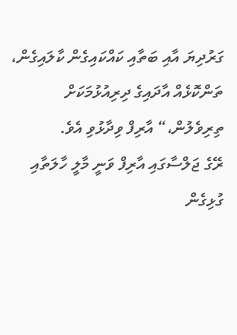ގަރުދިޔަ އާއި ބަތާއި ކައްކައިގެން ކާލައިގެން، ތަންކޮޅެއް އާދައިގެ ދިރިއުޅުމަކަށް ތިރިވެލުން،“ އާރިފް ވިދާޅުވި އެވެ.
ރޭގެ ޖަލްސާގައި އާރިފް ވަނީ މާލީ ހާލަތާއި ގުޅިގެން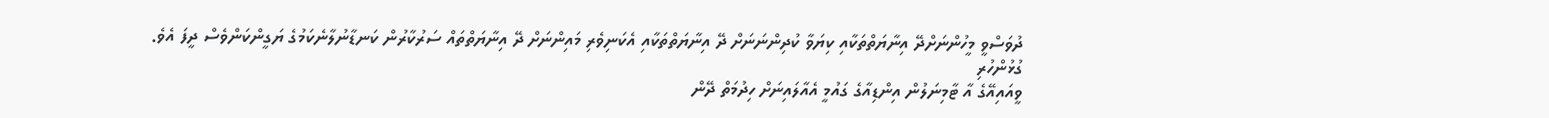ދުވަސްވީ މީހުންނަށްދޭ އިނާޔަތްތަކާއި ކިޔަވާ ކުދިންނަނަށް ދޭ އިނާޔަތްތަކާއި އެކަނިވެރި މައިންނަށް ދޭ އިނާޔަތްތައް ސަރުކާރުން ކަނޑާނުލާނެކަމުގެ ޔަގީންކަންވެސް ދީފަ އެވެ.
ގުޅުންހުރި
ވީއައިއޭގެ އާ ޓާމިނަލުން އިންޑިއާގެ ގައުމީ އެއާލައިނަށް ހިދުމަތް ދޭން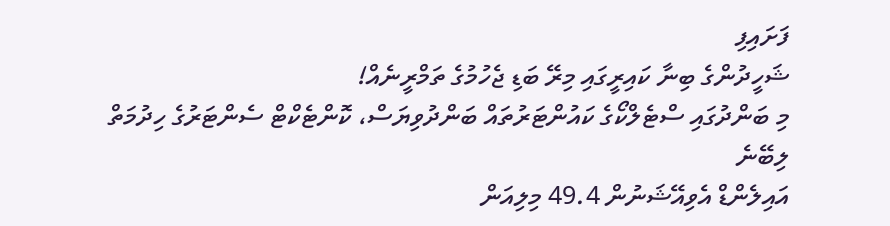ފަށައިފި
ޝަހީދުންގެ ބިނާ ކައިރީގައި މިރޭ ބަޑި ޖެހުމުގެ ތަމްރީނެއް!
މި ބަންދުގައި ސްޓެލްކޯގެ ކައުންޓަރުތައް ބަންދުވިޔަސް، ކޮންޓެކްޓް ސެންޓަރުގެ ހިދުމަތް ލިބޭނެ
އައިލެންޑް އެވިއޭޝަނުން 49.4 މިލިއަން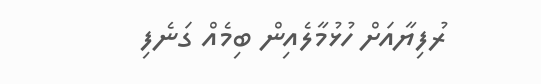ރުފިޔާއަށް ހުޅުމާލެއިން ބިމެއް ގަނެފި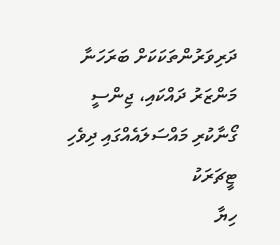ދަރިވަރުންތަކަކަށް ބަރަހަނާ މަންޒަރު ދައްކައި، ޖިންސީ ގޯނާކުރި މައްސަލައެއްގައި ދިވެހި ޓީޗަރަކު
ހިޔާ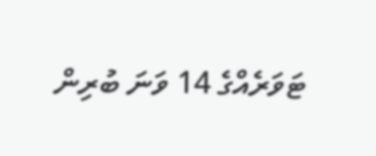ޓަވަރެއްގެ 14 ވަނަ ބުރިން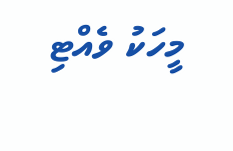މީހަކު ވެއްޓި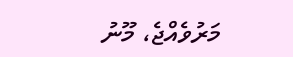މަރުވެއްޖެ، މޫނު